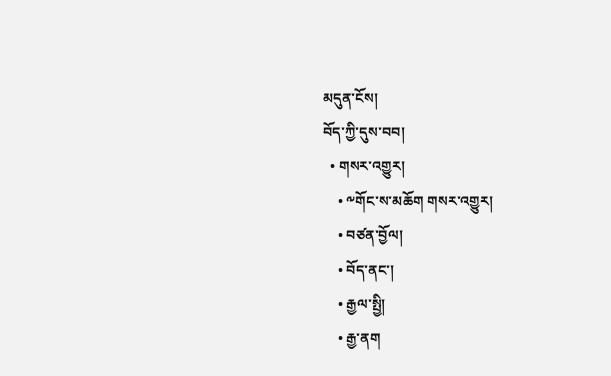མདུན་ངོས།
བོད་ཀྱི་དུས་བབ།
  • གསར་འགྱུར།
    • ༸གོང་ས་མཆོག གསར་འགྱུར།
    • བཙན་བྱོལ།
    • བོད་ནང་།
    • རྒྱལ་སྤྱི།
    • རྒྱ་ནག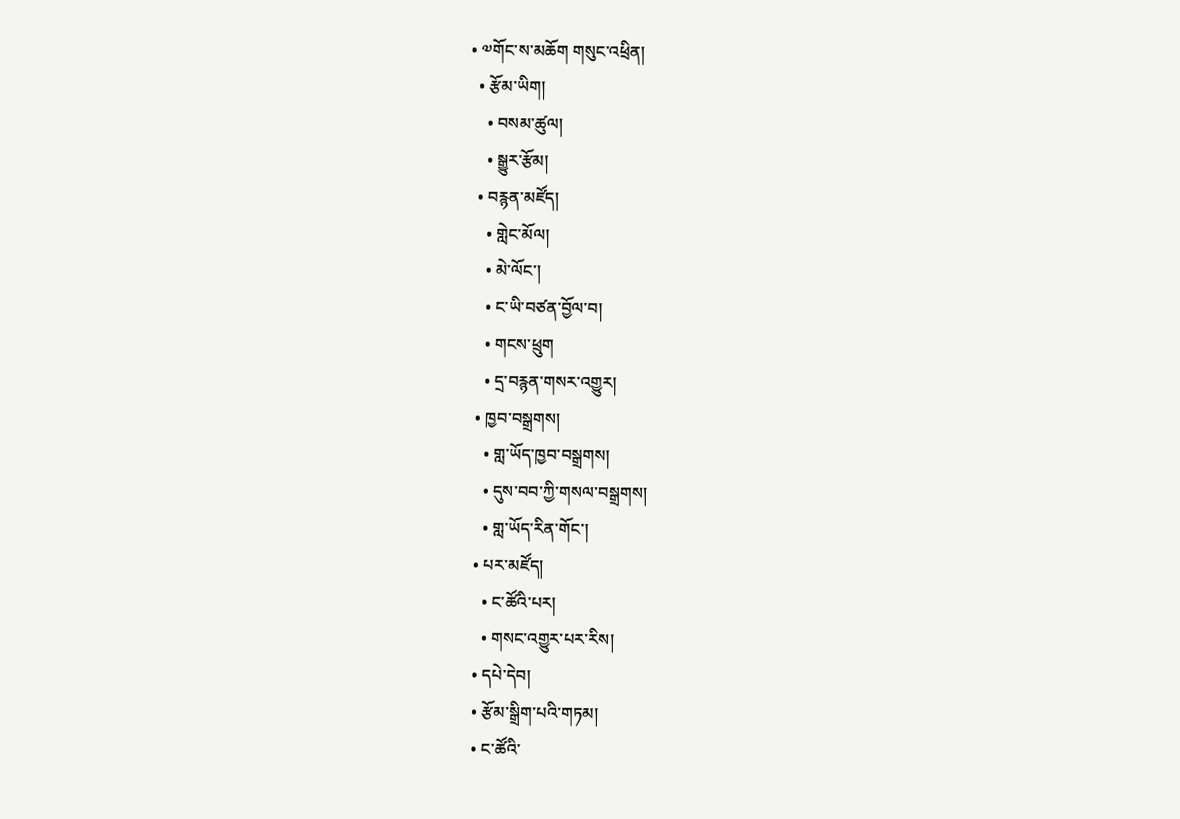• ༧གོང་ས་མཆོག གསུང་འཕྲིན།
  • རྩོམ་ཡིག།
    • བསམ་ཚུལ།
    • སྒྱུར་རྩོམ།
  • བརྙན་མཛོད།
    • གླེང་མོལ།
    • མེ་ལོང་།
    • ང་ཡི་བཙན་བྱོལ་བ།
    • གངས་ཕྲུག
    • དྲ་བརྙན་གསར་འགྱུར།
  • ཁྱབ་བསྒྲགས།
    • གླ་ཡོད་ཁྱབ་བསྒྲགས།
    • དུས་བབ་ཀྱི་གསལ་བསྒྲགས།
    • གླ་ཡོད་རིན་གོང་།
  • པར་མཛོད།
    • ང་ཚོའི་པར།
    • གསང་འགྱུར་པར་རིས།
  • དཔེ་དེབ།
  • རྩོམ་སྒྲིག་པའི་གཏམ།
  • ང་ཚོའི་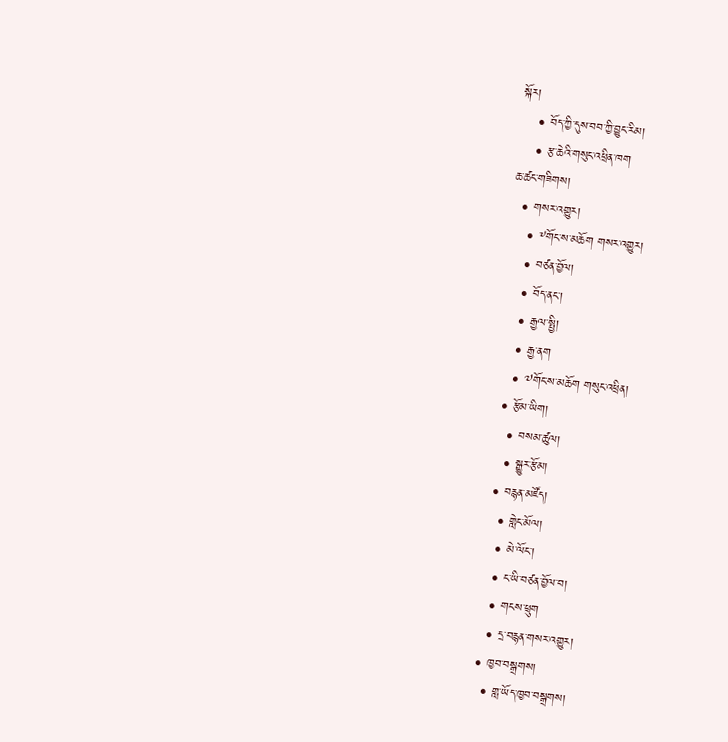སྐོར།
    • བོད་ཀྱི་དུས་བབ་ཀྱི་བྱུང་རིམ།
    • རྩ་ཆེའི་གསུང་འཕྲིན་ཁག
ཆ་ཚང་གཟིགས།
  • གསར་འགྱུར།
    • ༸གོང་ས་མཆོག གསར་འགྱུར།
    • བཙན་བྱོལ།
    • བོད་ནང་།
    • རྒྱལ་སྤྱི།
    • རྒྱ་ནག
    • ༧གོང་ས་མཆོག གསུང་འཕྲིན།
  • རྩོམ་ཡིག།
    • བསམ་ཚུལ།
    • སྒྱུར་རྩོམ།
  • བརྙན་མཛོད།
    • གླེང་མོལ།
    • མེ་ལོང་།
    • ང་ཡི་བཙན་བྱོལ་བ།
    • གངས་ཕྲུག
    • དྲ་བརྙན་གསར་འགྱུར།
  • ཁྱབ་བསྒྲགས།
    • གླ་ཡོད་ཁྱབ་བསྒྲགས།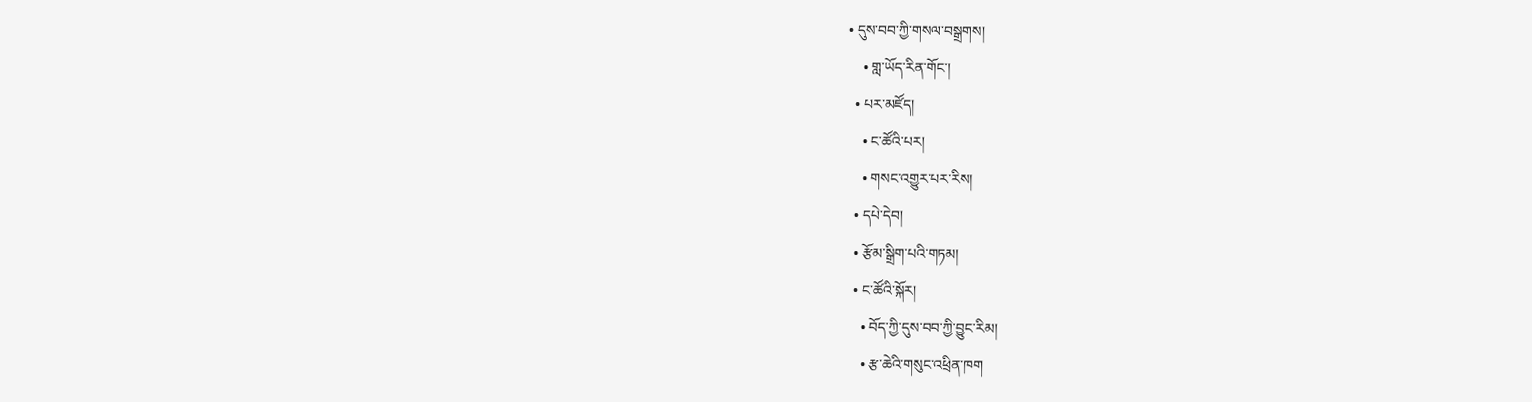• དུས་བབ་ཀྱི་གསལ་བསྒྲགས།
    • གླ་ཡོད་རིན་གོང་།
  • པར་མཛོད།
    • ང་ཚོའི་པར།
    • གསང་འགྱུར་པར་རིས།
  • དཔེ་དེབ།
  • རྩོམ་སྒྲིག་པའི་གཏམ།
  • ང་ཚོའི་སྐོར།
    • བོད་ཀྱི་དུས་བབ་ཀྱི་བྱུང་རིམ།
    • རྩ་ཆེའི་གསུང་འཕྲིན་ཁག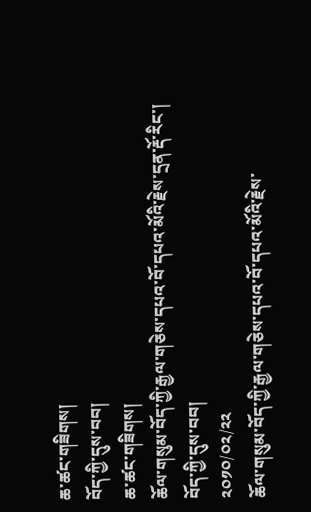ཆ་ཚང་གཟིགས།
བོད་ཀྱི་དུས་བབ།
ཆ་ཚང་གཟིགས།
ཆོལ་གསུམ་བོད་ཀྱི་རྒྱལ་གཅེས་དཔའ་བོ་དཔའ་མོའི་རྗེས་དྲན་རྡོ་རིང་།
བོད་ཀྱི་དུས་བབ།
༢༠༡༠/༠༢/༢༢
ཆོལ་གསུམ་བོད་ཀྱི་རྒྱལ་གཅེས་དཔའ་བོ་དཔའ་མོའི་རྗེས་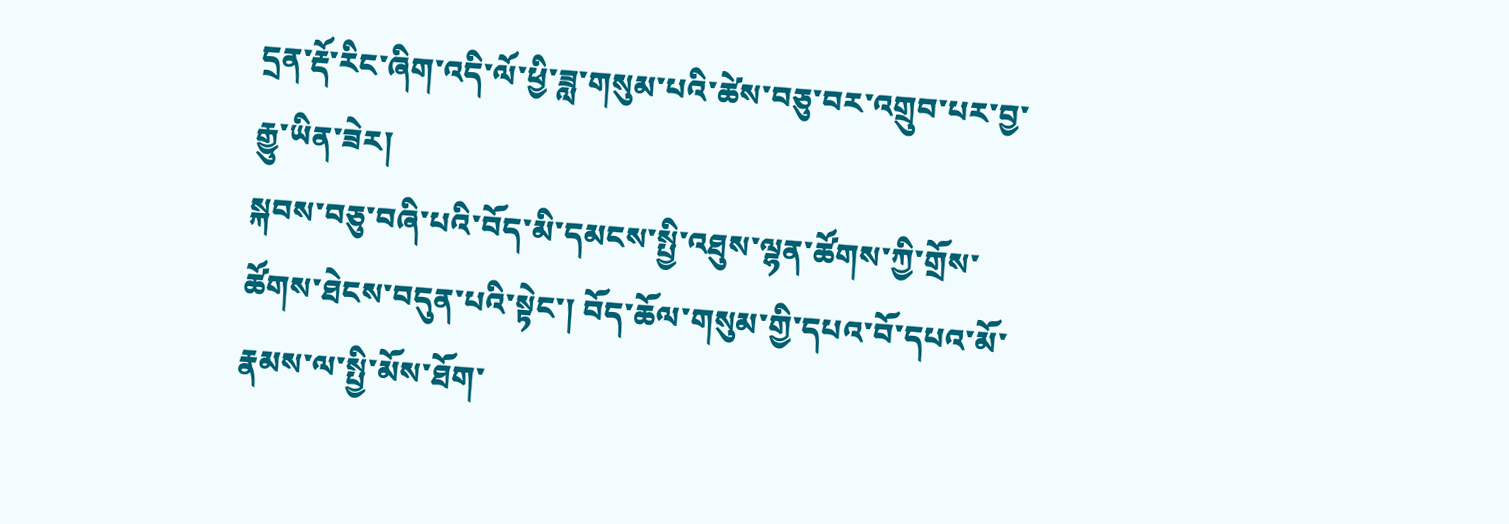དྲན་རྡོ་རིང་ཞིག་འདི་ལོ་ཕྱི་ཟླ་གསུམ་པའི་ཚེས་བཅུ་བར་འགྲུབ་པར་བྱ་རྒྱུ་ཡིན་ཟེར།
སྐབས་བཅུ་བཞི་པའི་བོད་མི་དམངས་སྤྱི་འཐུས་ལྷན་ཚོགས་ཀྱི་གྲོས་ཚོགས་ཐེངས་བདུན་པའི་སྟེང་། བོད་ཆོལ་གསུམ་གྱི་དཔའ་བོ་དཔའ་མོ་རྣམས་ལ་སྤྱི་མོས་ཐོག་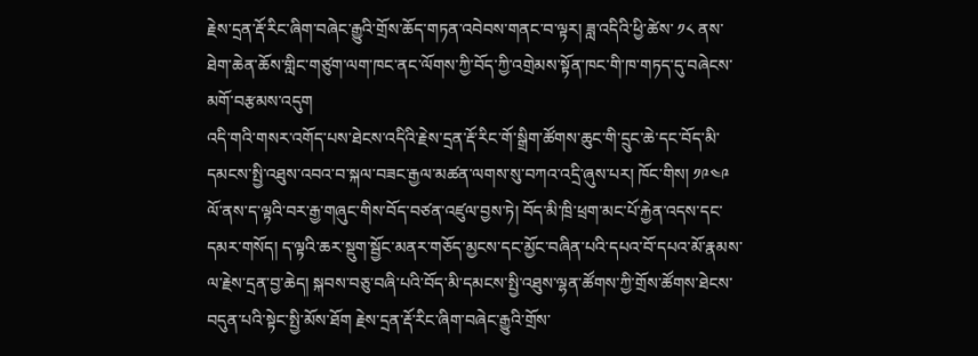རྗེས་དྲན་རྡོ་རིང་ཞིག་བཞེང་རྒྱུའི་གྲོས་ཆོད་གཏན་འབེབས་གནང་བ་ལྟར། ཟླ་འདིའི་ཕྱི་ཚེས་ ༡༨ ནས་ཐེག་ཆེན་ཆོས་གླིང་གཙུག་ལག་ཁང་ནང་ལོགས་ཀྱི་བོད་ཀྱི་འགྲེམས་སྟོན་ཁང་གི་ཁ་གཏད་དུ་བཞེངས་མགོ་བརྩམས་འདུག
འདི་གའི་གསར་འགོད་པས་ཐེངས་འདིའི་རྗེས་དྲན་རྡོ་རིང་གོ་སྒྲིག་ཚོགས་ཆུང་གི་དྲུང་ཆེ་དང་བོད་མི་དམངས་སྤྱི་འཐུས་འབའ་བ་སྐལ་བཟང་རྒྱལ་མཚན་ལགས་སུ་བཀའ་འདྲི་ཞུས་པར། ཁོང་གིས། ༡༩༤༩ ལོ་ནས་ད་ལྟའི་བར་རྒྱ་གཞུང་གིས་བོད་བཙན་འཛུལ་བྱས་ཏེ། བོད་མི་ཁྲི་ཕྲག་མང་པོ་རྐྱེན་འདས་དང་དམར་གསོད། ད་ལྟའི་ཆར་སྡུག་སྦྱོང་མནར་གཅོད་མྱངས་དང་མྱོང་བཞིན་པའི་དཔའ་བོ་དཔའ་མོ་རྣམས་ལ་རྗེས་དྲན་བྱ་ཆེད། སྐབས་བཅུ་བཞི་པའི་བོད་མི་དམངས་སྤྱི་འཐུས་ལྷན་ཚོགས་ཀྱི་གྲོས་ཚོགས་ཐེངས་བདུན་པའི་སྟེང་སྤྱི་མོས་ཐོག རྗེས་དྲན་རྡོ་རིང་ཞིག་བཞེང་རྒྱུའི་གྲོས་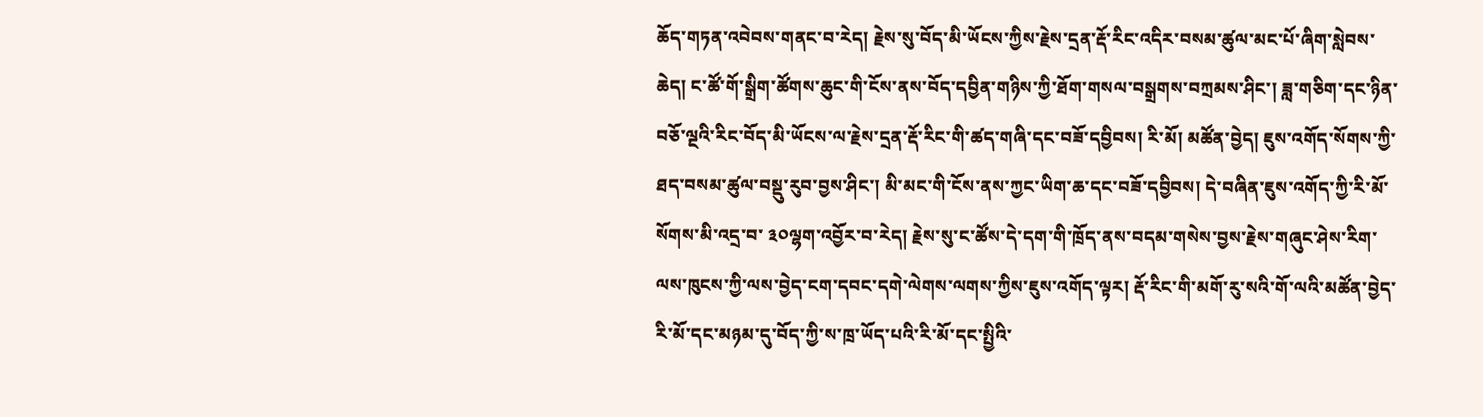ཆོད་གཏན་འབེབས་གནང་བ་རེད། རྗེས་སུ་བོད་མི་ཡོངས་ཀྱིས་རྗེས་དྲན་རྡོ་རིང་འདིར་བསམ་ཚུལ་མང་པོ་ཞིག་སླེབས་ཆེད། ང་ཚོ་གོ་སྒྲིག་ཚོགས་ཆུང་གི་ངོས་ནས་བོད་དབྱིན་གཉིས་ཀྱི་ཐོག་གསལ་བསྒྲགས་བཀྲམས་ཤིང་། ཟླ་གཅིག་དང་ཉིན་བཅོ་ལྔའི་རིང་བོད་མི་ཡོངས་ལ་རྗེས་དྲན་རྡོ་རིང་གི་ཚད་གཞི་དང་བཟོ་དབྱིབས། རི་མོ། མཚོན་བྱེད། ཇུས་འགོད་སོགས་ཀྱི་ཐད་བསམ་ཚུལ་བསྡུ་རུབ་བྱས་ཤིང་། མི་མང་གི་ངོས་ནས་ཀྱང་ཡིག་ཆ་དང་བཟོ་དབྱིབས། དེ་བཞིན་ཇུས་འགོད་ཀྱི་རི་མོ་སོགས་མི་འདྲ་བ་ ༣༠ལྷག་འབྱོར་བ་རེད། རྗེས་སུ་ང་ཚོས་དེ་དག་གི་ཁྲོད་ནས་བདམ་གསེས་བྱས་རྗེས་གཞུང་ཤེས་རིག་ལས་ཁུངས་ཀྱི་ལས་བྱེད་ངག་དབང་དགེ་ལེགས་ལགས་ཀྱིས་ཇུས་འགོད་ལྟར། རྡོ་རིང་གི་མགོ་རུ་སའི་གོ་ལའི་མཚོན་བྱེད་རི་མོ་དང་མཉམ་དུ་བོད་ཀྱི་ས་ཁྲ་ཡོད་པའི་རི་མོ་དང་སྤྱིའི་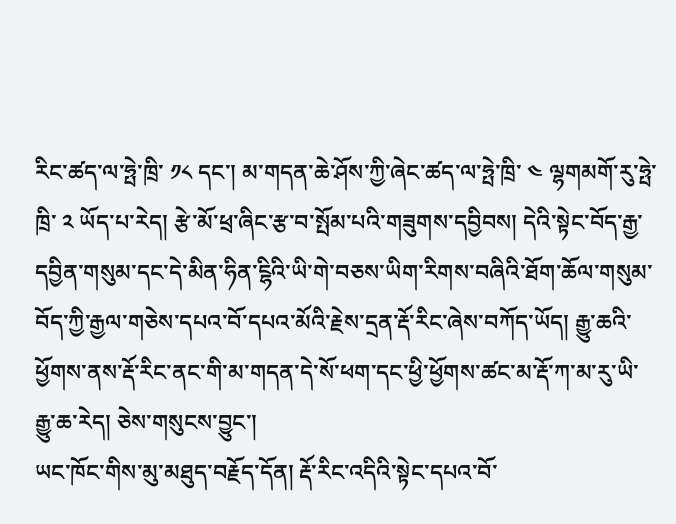རིང་ཚད་ལ་ཧྤེ་ཁྲི་ ༡༨ དང་། མ་གདན་ཆེ་ཤོས་ཀྱི་ཞེང་ཚད་ལ་ཧྤེ་ཁྲི་ ༤ ལྷགམགོ་རུ་ཧྤེ་ཁྲི་ ༢ ཡོད་པ་རེད། རྩེ་མོ་ཕྲ་ཞིང་རྩ་བ་སྤོམ་པའི་གཟུགས་དབྱིབས། དེའི་སྟེང་བོད་རྒྱ་དབྱིན་གསུམ་དང་དེ་མིན་ཧིན་ངྷིའི་ཡི་གེ་བཅས་ཡིག་རིགས་བཞིའི་ཐོག་ཆོལ་གསུམ་བོད་ཀྱི་རྒྱལ་གཅེས་དཔའ་བོ་དཔའ་མོའི་རྗེས་དྲན་རྡོ་རིང་ཞེས་བཀོད་ཡོད། རྒྱུ་ཆའི་ཕྱོགས་ནས་རྡོ་རིང་ནང་གི་མ་གདན་དེ་སོ་ཕག་དང་ཕྱི་ཕྱོགས་ཚང་མ་རྡོ་ཀ་མ་རུ་ཡི་རྒྱུ་ཆ་རེད། ཅེས་གསུངས་བྱུང་།
ཡང་ཁོང་གིས་མུ་མཐུད་བརྗོད་དོན། རྡོ་རིང་འདིའི་སྟེང་དཔའ་བོ་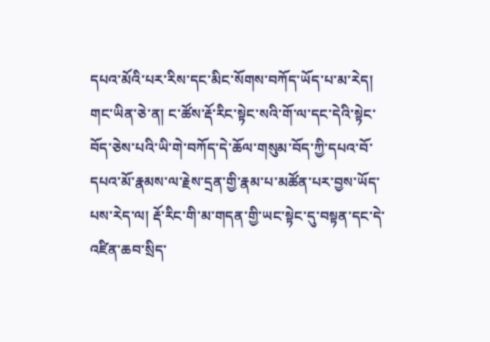དཔའ་མོའི་པར་རིས་དང་མིང་སོགས་བཀོད་ཡོད་པ་མ་རེད། གང་ཡིན་ཅེ་ན། ང་ཚོས་རྡོ་རིང་སྟེང་སའི་གོ་ལ་དང་དེའི་སྟེང་བོད་ཅེས་པའི་ཡི་གེ་བཀོད་དེ་ཆོལ་གསུམ་བོད་ཀྱི་དཔའ་བོ་དཔའ་མོ་རྣམས་ལ་རྗེས་དྲན་གྱི་རྣམ་པ་མཚོན་པར་བྱས་ཡོད་པས་རེད་ལ། རྡོ་རིང་གི་མ་གདན་གྱི་ཡང་སྟེང་དུ་བསྟན་དང་དེ་འཛིན་ཆབ་སྲིད་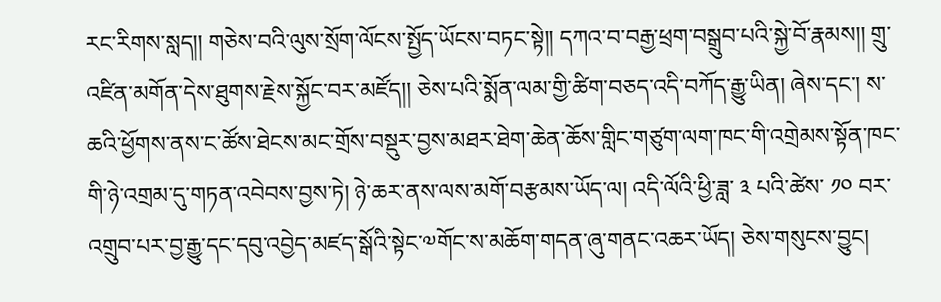རང་རིགས་སླད།། གཅེས་བའི་ལུས་སྲོག་ལོངས་སྤྱོད་ཡོངས་བཏང་སྟེ།། དཀའ་བ་བརྒྱ་ཕྲག་བསྒྲུབ་པའི་སྐྱེ་བོ་རྣམས།། གྲུ་འཛིན་མགོན་དེས་ཐུགས་རྗེས་སྐྱོང་བར་མཛོད།། ཅེས་པའི་སྨོན་ལམ་གྱི་ཚིག་བཅད་འདི་བཀོད་རྒྱུ་ཡིན། ཞེས་དང་། ས་ཆའི་ཕྱོགས་ནས་ང་ཚོས་ཐེངས་མང་གྲོས་བསྡུར་བྱས་མཐར་ཐེག་ཆེན་ཆོས་གླིང་གཙུག་ལག་ཁང་གི་འགྲེམས་སྟོན་ཁང་གི་ཉེ་འགྲམ་དུ་གཏན་འབེབས་བྱས་ཏེ། ཉེ་ཆར་ནས་ལས་མགོ་བརྩམས་ཡོད་ལ། འདི་ལོའི་ཕྱི་ཟླ་ ༣ པའི་ཚེས་ ༡༠ བར་འགྲུབ་པར་བྱ་རྒྱུ་དང་དབུ་འབྱེད་མཛད་སྒོའི་སྟེང་༧གོང་ས་མཆོག་གདན་ཞུ་གནང་འཆར་ཡོད། ཅེས་གསུངས་བྱུང།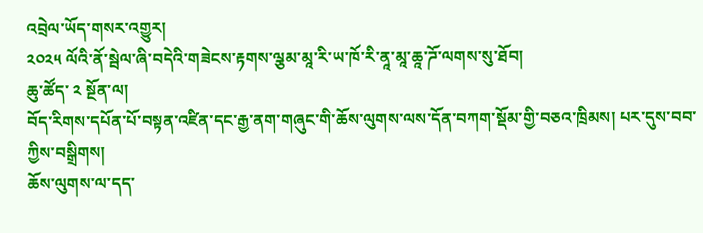འབྲེལ་ཡོད་གསར་འགྱུར།
༢༠༢༥ ལོའི་ནོ་སྦེལ་ཞི་བདེའི་གཟེངས་རྟགས་ལྕམ་མཱ་རི་ཡ་ཁོ་རི་ནཱ་མཱ་ཆཱ་ཌོ་ལགས་སུ་ཐོབ།
ཆུ་ཚོད་ ༢ སྔོན་ལ།
བོད་རིགས་དཔོན་པོ་བསྟན་འཛིན་དང་རྒྱ་ནག་གཞུང་གི་ཆོས་ལུགས་ལས་དོན་བཀག་སྡོམ་གྱི་བཅའ་ཁྲིམས། པར་དུས་བབ་ཀྱིས་བསྒྲིགས།
ཆོས་ལུགས་ལ་དད་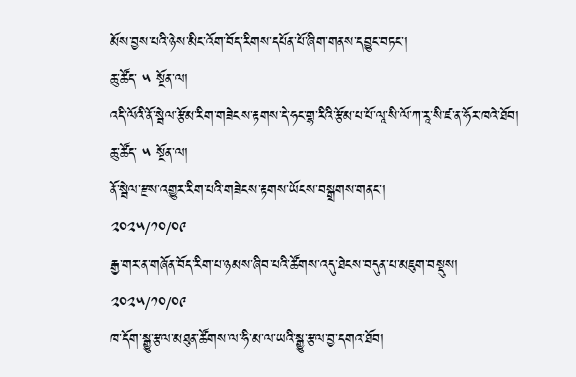མོས་བྱས་པའི་ཉེས་མིང་འོག་བོད་རིགས་དཔོན་པོ་ཞིག་གནས་དབྱུང་བཏང་།
ཆུ་ཚོད་ ༥ སྔོན་ལ།
འདི་ལོའི་ནོ་སྦེལ་རྩོམ་རིག་གཟེངས་རྟགས་དེ་ཧང་གྷ་རིའི་རྩོམ་པ་པོ་ལཱ་སི་ལོ་ཀ་རཱ་སི་ཛ་ན་ཧོར་ཁའེ་ཐོབ།
ཆུ་ཚོད་ ༥ སྔོན་ལ།
ནོ་སྦེལ་རྫས་འགྱུར་རིག་པའི་གཟེངས་རྟགས་ཡོངས་བསྒྲགས་གནང་།
༢༠༢༥/༡༠/༠༩
རྒྱ་གར་ན་གཞོན་བོད་རིག་པ་ཉམས་ཞིབ་པའི་ཚོགས་འདུ་ཐེངས་བདུན་པ་མཇུག་བསྡུས།
༢༠༢༥/༡༠/༠༩
ཁ་དོག་སྒྱུ་རྩལ་མཐུན་ཚོགས་ལ་ཧི་མ་ལ་ཡའི་སྒྱུ་རྩལ་བྱ་དགའ་ཐོབ།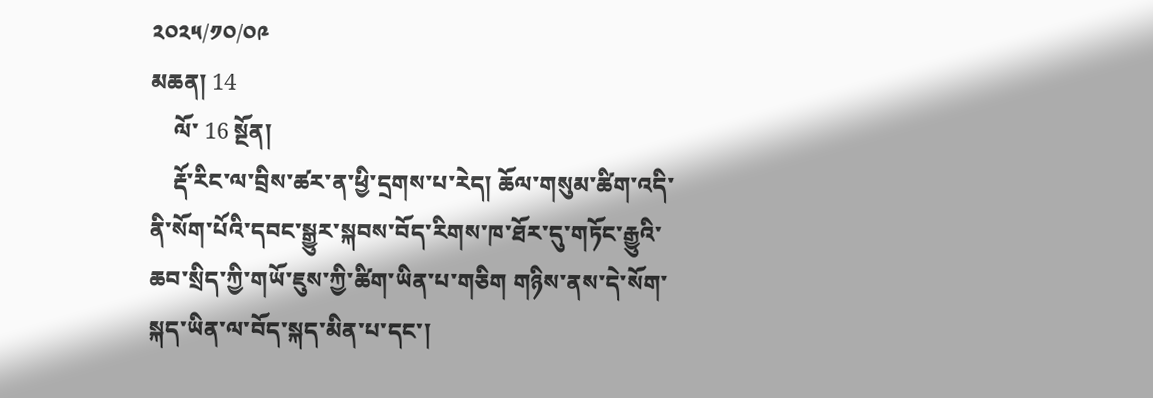༢༠༢༥/༡༠/༠༩
མཆན། 14
    ལོ་ 16 སྔོན།
    རྡོ་རིང་ལ་བྲིས་ཚར་ན་ཕྱི་དྲགས་པ་རེད། ཆོལ་གསུམ་ཚིག་འདི་ནི་སོག་པོའི་དབང་སྒྱུར་སྐབས་བོད་རིགས་ཁ་ཐོར་དུ་གཏོང་རྒྱུའི་ཆབ་སྲིད་ཀྱི་གཡོ་ཇུས་ཀྱི་ཚིག་ཡིན་པ་གཅིག གཉིས་ནས་དེ་སོག་སྐད་ཡིན་ལ་བོད་སྐད་མིན་པ་དང་།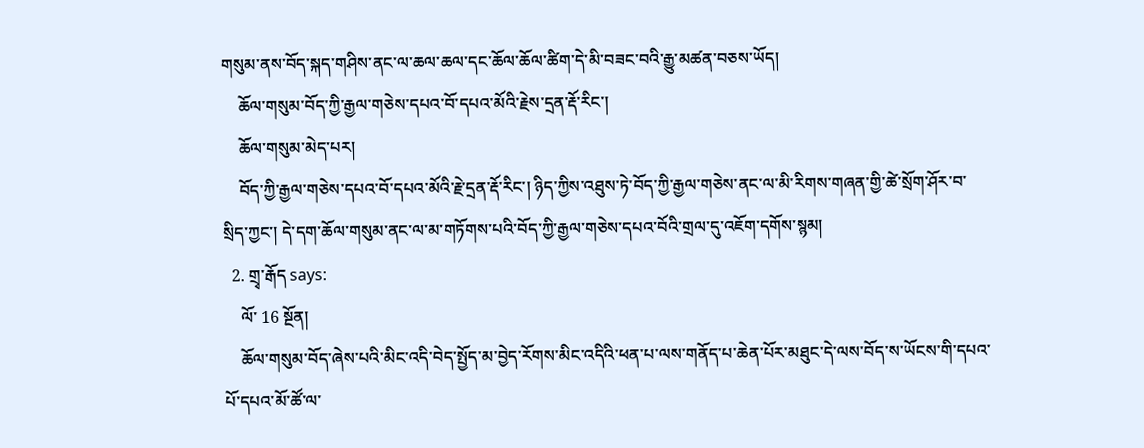གསུམ་ནས་བོད་སྐད་གཤིས་ནང་ལ་ཆལ་ཆལ་དང་ཆོལ་ཆོལ་ཚིག་དེ་མི་བཟང་བའི་རྒྱུ་མཚན་བཅས་ཡོད།
    ཆོལ་གསུམ་བོད་ཀྱི་རྒྱལ་གཅེས་དཔའ་བོ་དཔའ་མོའི་རྗེས་དྲན་རྡོ་རིང་།
    ཆོལ་གསུམ་མེད་པར།
    བོད་ཀྱི་རྒྱལ་གཅེས་དཔའ་བོ་དཔའ་མོའི་རྗེ་དྲན་རྡོ་རིང་། ཉིད་ཀྱིས་འཐུས་ཏེ་བོད་ཀྱི་རྒྱལ་གཅེས་ནང་ལ་མི་རིགས་གཞན་གྱི་ཚེ་སྲོག་ཤོར་བ་སྲིད་ཀྱང་། དེ་དག་ཆོལ་གསུམ་ནང་ལ་མ་གཏོགས་པའི་བོད་ཀྱི་རྒྱལ་གཅེས་དཔའ་བོའི་གྲལ་དུ་འཇོག་དགོས་སྙམ།
  2. གྲྭ་རྒོད says:
    ལོ་ 16 སྔོན།
    ཆོལ་གསུམ་བོད་ཞེས་པའི་མིང་འདི་བེད་སྤྱོད་མ་བྱེད་རོགས་མིང་འདིའི་ཕན་པ་ལས་གནོད་པ་ཆེན་པོར་མཐུང་དེ་ལས་བོད་ས་ཡོངས་གི་དཔའ་པོ་དཔའ་མོ་ཚོ་ལ་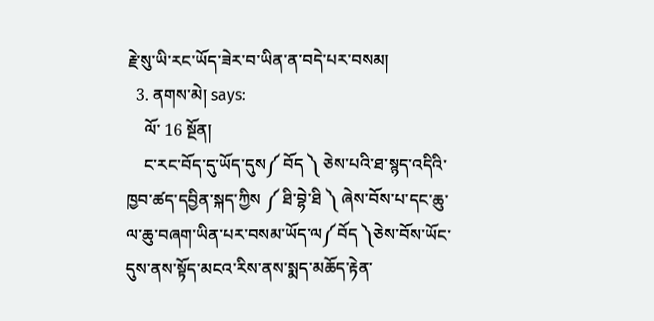རྗེ་སུ་ཡི་རང་ཡོད་ཟེར་བ་ཡིན་ན་བདེ་པར་བསམ།
  3. ནགས་མེ། says:
    ལོ་ 16 སྔོན།
    ང་རང་བོད་དུ་ཡོད་དུས༼ བོད ༽ ཅེས་པའི་ཐ་སྙད་འདིའི་ཁྱབ་ཚད་དབྱིན་སྐད་ཀྱིས ༼ ཐི་བྷེ་ཐི ༽ ཞེས་བོས་པ་དང་ཆུ་ལ་ཆུ་བཞག་ཡིན་པར་བསམ་ཡོད་ལ༼བོད ༽ཅེས་བོས་ཡོང་དུས་ནས་སྟོད་མངའ་རིས་ནས་སྨད་མཆོད་རྟེན་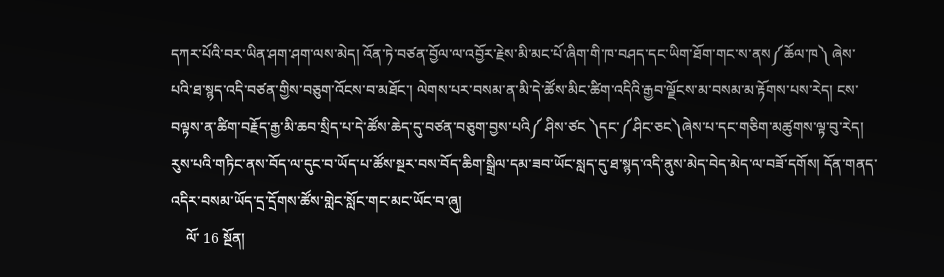དཀར་པོའི་བར་ཡིན་ཤག་ཤག་ལས་མེད། འོན་ཏེ་བཙན་བྱོལ་ལ་འབྱོར་རྗེས་མི་མང་པོ་ཞིག་གི་ཁ་བཤད་དང་ཡིག་ཐོག་གང་ས་ནས༼ཆོལ་ཁ༽ ཞེས་པའི་ཐ་སྙད་འདི་བཙན་གྱིས་བཅུག་འོངས་བ་མཐོང་། ལེགས་པར་བསམ་ན་མི་དེ་ཚོས་མིང་ཚིག་འདིའི་རྒྱབ་ལྗོངས་མ་བསམ་མ་རྟོགས་པས་རེད། ངས་བལྟས་ན་ཚིག་བརྗོད་རྒྱ་མི་ཆབ་སྲིད་པ་དེ་ཚོས་ཆེད་དུ་བཙན་བཅུག་བྱས་པའི༼ ཤིས་ཙང ༽དང་༼ཤིང་ཅང༽ཞེས་པ་དང་གཅིག་མཚུགས་ལྟ་བུ་རེད། རུས་པའི་གཏིང་ནས་བོད་ལ་དུང་བ་ཡོད་པ་ཚོས་སྔར་བས་བོད་ཆིག་སྒྲིལ་དམ་ཟབ་ཡོང་སླད་དུ་ཐ་སྙད་འདི་ནུས་མེད་བེད་མེད་ལ་བཟོ་དགོས། དོན་གནད་འདིར་བསམ་ཡོད་དྲ་དྲོགས་ཚོས་གླེང་སློང་གང་མང་ཡོང་བ་ཞུ།
    ལོ་ 16 སྔོན།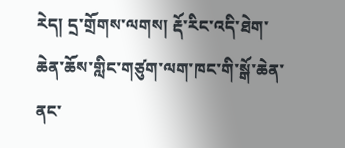རེད། དྲ་གྲོགས་ལགས། རྡོ་རིང་འདི་ཐེག་ཆེན་ཆོས་གླིང་གཙུག་ལག་ཁང་གི་སྒོ་ཆེན་ནང་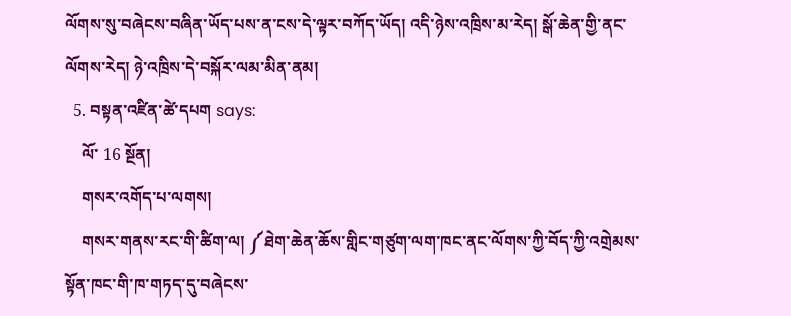ལོགས་སུ་བཞེངས་བཞིན་ཡོད་པས་ན་ངས་དེ་ལྟར་བཀོད་ཡོད། འདི་ཉེས་འཁྲིས་མ་རེད། སྒོ་ཆེན་གྱི་ནང་ལོགས་རེད། ཉེ་འཁྲིས་དེ་བསྐོར་ལམ་མིན་ནམ།
  5. བསྟན་འཛིན་ཚེ་དཔག says:
    ལོ་ 16 སྔོན།
    གསར་འགོད་པ་ལགས།
    གསར་གནས་རང་གི་ཚིག་ལ། ༼ཐེག་ཆེན་ཆོས་གླིང་གཙུག་ལག་ཁང་ནང་ལོགས་ཀྱི་བོད་ཀྱི་འགྲེམས་སྟོན་ཁང་གི་ཁ་གཏད་དུ་བཞེངས་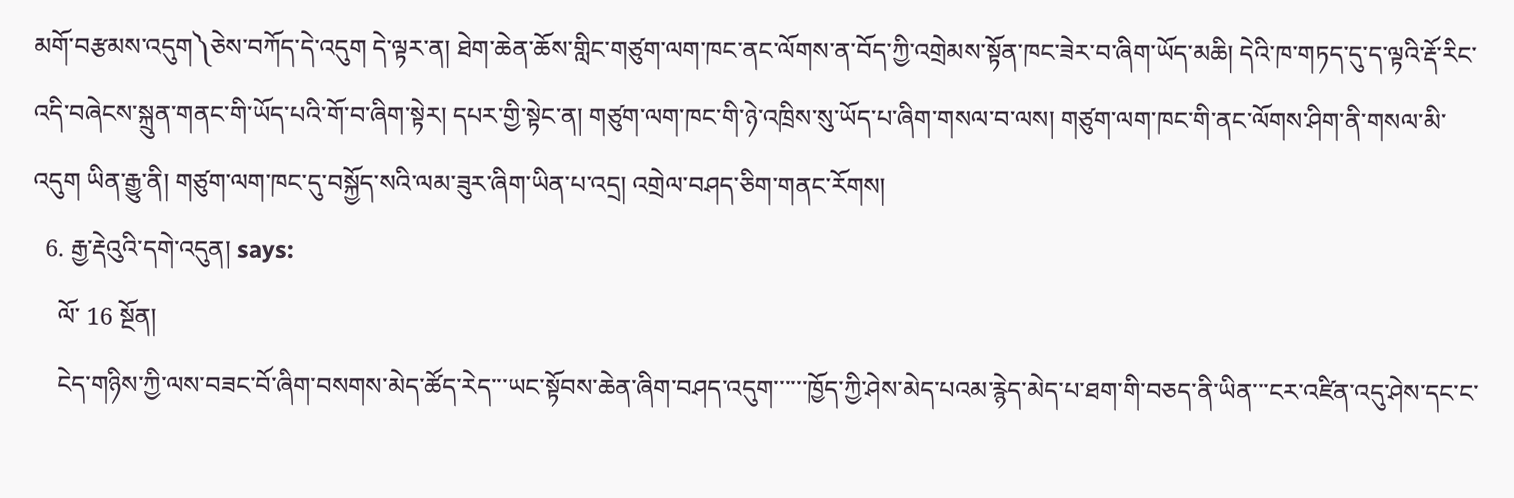མགོ་བརྩམས་འདུག༽ཅེས་བཀོད་དེ་འདུག དེ་ལྟར་ན། ཐེག་ཆེན་ཆོས་གླིང་གཙུག་ལག་ཁང་ནང་ལོགས་ན་བོད་ཀྱི་འགྲེམས་སྟོན་ཁང་ཟེར་བ་ཞིག་ཡོད་མཆི། དེའི་ཁ་གཏད་དུ་ད་ལྟའི་རྡོ་རིང་འདི་བཞེངས་སྐྲུན་གནང་གི་ཡོད་པའི་གོ་བ་ཞིག་སྟེར། དཔར་གྱི་སྟེང་ན། གཙུག་ལག་ཁང་གི་ཉེ་འཁྲིས་སུ་ཡོད་པ་ཞིག་གསལ་བ་ལས། གཙུག་ལག་ཁང་གི་ནང་ལོགས་ཤིག་ནི་གསལ་མི་འདུག ཡིན་རྒྱུ་ནི། གཙུག་ལག་ཁང་དུ་བསྐྱོད་སའི་ལམ་ཟུར་ཞིག་ཡིན་པ་འདྲ། འགྲེལ་བཤད་ཅིག་གནང་རོགས།
  6. རྒྱ་རྡེའུའི་དགེ་འདུན། says:
    ལོ་ 16 སྔོན།
    ངེད་གཉིས་ཀྱི་ལས་བཟང་བོ་ཞིག་བསགས་མེད་ཚོད་རེད་་་ཡང་སྟོབས་ཆེན་ཞིག་བཤད་འདུག་་་་་་ཁྱོད་ཀྱི་ཤེས་མེད་པའམ་རྙེད་མེད་པ་ཐག་གི་བཅད་ནི་ཡིན་་་ངར་འཛིན་འདུ་ཤེས་དང་ང་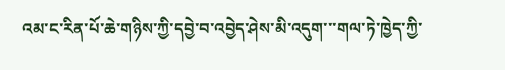འམ་ང་རིན་པོ་ཆེ་གཉིས་ཀྱི་དབྱེ་བ་འབྱེད་ཤེས་མི་འདུག་་་གལ་ཏེ་ཁྱེད་ཀྱི་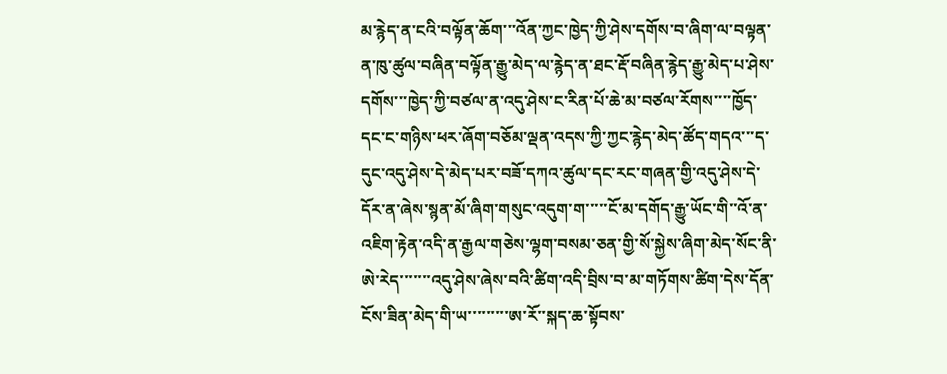མ་རྙེད་ན་ངའི་བལྟོན་ཆོག་་་འོན་ཀྱང་ཁྱེད་ཀྱི་ཤེས་དགོས་བ་ཞིག་ལ་བལྟན་ན་ཁུ་ཚུལ་བཞིན་བལྟོན་རྒྱུ་མེད་ལ་རྙེད་ན་ཐང་རྡོ་བཞིན་རྙེད་རྒྱུ་མེད་པ་ཤེས་དགོས་་་ཁྱེད་ཀྱི་བཙལ་ན་འདུ་ཤེས་ང་རིན་པོ་ཆེ་མ་བཙལ་རོགས་་་་ཁྱོད་དང་ང་གཉིས་ཕར་ཞོག་བཅོམ་ལྡན་འདས་ཀྱི་ཀྱང་རྙེད་མེད་ཚོད་གདའ་་་ད་དུང་འདུ་ཤེས་དེ་མེད་པར་བཟོ་དཀའ་ཚུལ་དང་རང་གཞན་གྱི་འདུ་ཤེས་དེ་དོར་ན་ཞེས་སྙན་མོ་ཞིག་གསུང་འདུག་ག་་་་་ངོ་མ་དགོད་རྒྱུ་ཡོང་གི་་འོ་ན་འཇིག་རྟེན་འདི་ན་རྒྱལ་གཅེས་ལྷག་བསམ་ཅན་གྱི་སོ་སྐྱེས་ཞིག་མེད་སོང་ནི་ཨེ་རེད་་་་་་་འདུ་ཤེས་ཞེས་བའི་ཚིག་འདི་བྲིས་བ་མ་གཏོགས་ཚིག་དེས་དོན་ངོས་ཟིན་མེད་གི་ཡ་་་་་་་་་ཨ་རོ་་སྐད་ཆ་སྟོབས་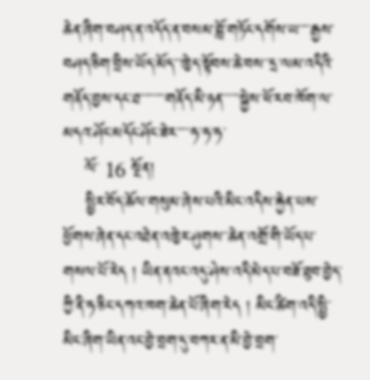ཆེན་ཞིག་བཤད་ན་འདོད་ན་བསམ་བློ་གཏོང་དགོས་ཡ་་་་རྒྱས་བཤད་ཅིག་བྲིས་ཡོད་མོད་་་ཁྱེད་སྟོབས་ཆེ་བས་་དྲ་ལམ་འདིའི་གནོད་བྱས་དང་ཐ་་་་་་་་་གནོད་མི་ཉན་་་་་་སྐྱེས་ཕོ་རབ་ཁོག་ལ་མདའ་ཤོང་མདོང་ཤོང་ཟེར་་་་་ཧ་ཧ་ཧ་
    ལོ་ 16 སྔོན།
    སྤྱིར་བོད་ཆོལ་གསུམ་ཞེས་པའི་མིང་འདིས་རྐྱེན་པས་ཕྱོགས་ཞེན་དང་འཐེན་འཁྱེར་ཤུགས་་ཆེན་འགྲོ་གི་ཡོད་པ་གསལ་པོ་རེད ། ཡིན་ནའང་འདུ་ཤེས་འདི་མེད་པ་བཟོ་ཐུབ་བྱེད་ཀྱི་ནི་ཧ་ཅིང་དཀའ་ཁག་ཆེན་པོ་ཞིག་རེད ། མིང་ཚིག་འདི་སྤྱི་མིང་ཞིག་ཡིན་འང་བྱེ་བྲག་དུ་བཀར་ན་མི་བྱེ་བྲག་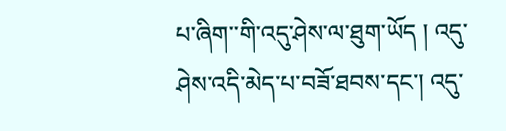པ་ཞིག་་གི་འདུ་ཤེས་ལ་ཐུག་ཡོད ། འདུ་ཤེས་འདི་མེད་པ་བཟོ་ཐབས་དང་། འདུ་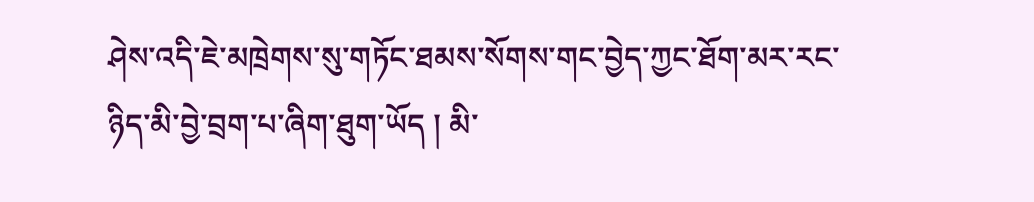ཤེས་འདི་ཇེ་མཁྲེགས་སུ་གཏོང་ཐམས་སོགས་གང་བྱེད་ཀྱང་ཐོག་མར་རང་ཉིད་མི་བྱེ་བྲག་པ་ཞིག་ཐུག་ཡོད ། མི་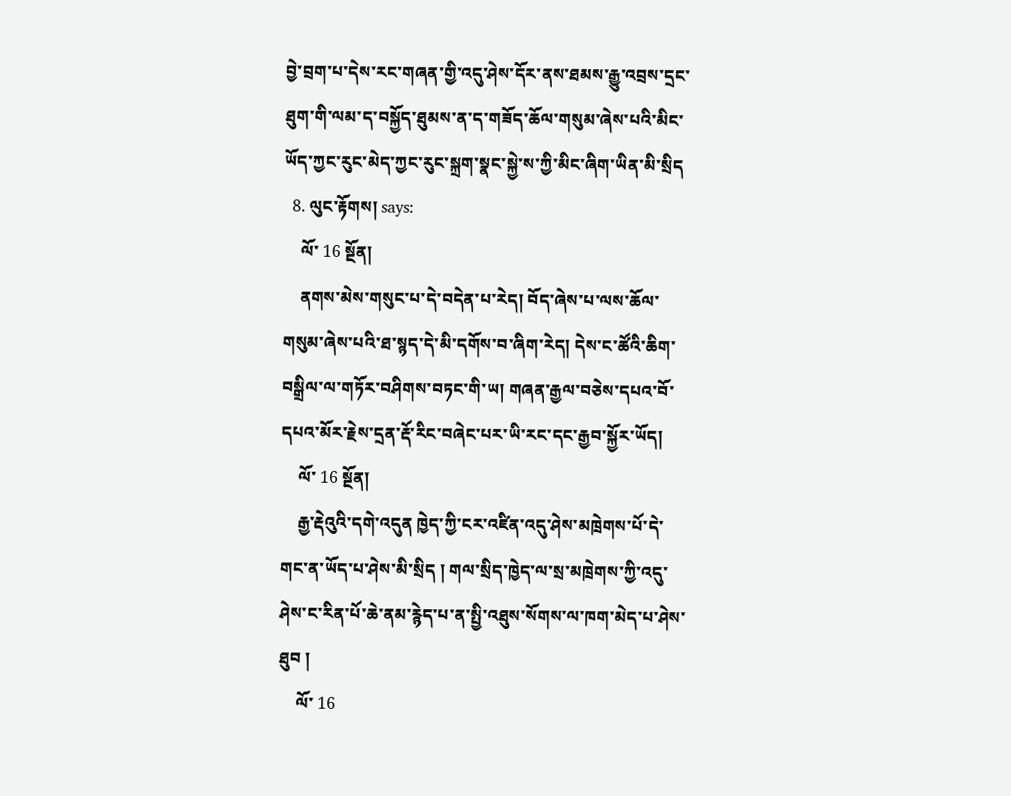བྱེ་བྲག་པ་དེས་རང་གཞན་གྱི་འདུ་ཤེས་དོར་ནས་ཐམས་རྒྱུ་འབྲས་དྲང་ཐུག་གི་ལམ་ད་བསྐྱོད་ཐུམས་ན་ད་གཟོད་ཆོལ་གསུམ་ཞེས་པའི་མིང་ཡོད་ཀྱང་རུང་མེད་ཀྱང་རུང་སྐྲག་སྣང་སྐྱེ་ས་ཀྱི་མིང་ཞིག་ཡིན་མི་སྲིད
  8. ལུང་རྟོགས། says:
    ལོ་ 16 སྔོན།
    ནགས་མེས་གསུང་པ་དེ་བདེན་པ་རེད། བོད་ཞེས་པ་ལས་ཆོལ་གསུམ་ཞེས་པའི་ཐ་སྙད་དེ་མི་དགོས་བ་ཞིག་རེད། དེས་ང་ཚོའི་ཆིག་བསྒྲིལ་ལ་གཏོར་བཤིགས་བཏང་གི་ཡ། གཞན་རྒྱལ་བཅེས་དཔའ་བོ་དཔའ་མོར་རྗེས་དྲན་རྡོ་རིང་བཞེང་པར་ཡི་རང་དང་རྒྱབ་སྐྱོར་ཡོད།
    ལོ་ 16 སྔོན།
    རྒྱ་རྡེའུའི་དགེ་འདུན ཁྱེད་ཀྱི་ངར་འཛིན་འདུ་ཤེས་མཁྲེགས་པོ་དེ་གང་ན་ཡོད་པ་ཤེས་མི་སྲིད ། གལ་སྲིད་ཁྱེད་ལ་སྲ་མཁྲེགས་ཀྱི་འདུ་ཤེས་ང་རིན་པོ་ཆེ་ནམ་རྙེད་པ་ན་སྤྱི་འཐུས་སོགས་ལ་ཁག་མེད་པ་ཤེས་ཐུབ །
    ལོ་ 16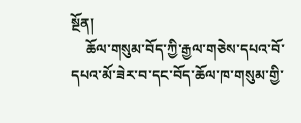སྔོན།
    ཆོལ་གསུམ་བོད་ཀྱི་རྒྱལ་གཅེས་དཔའ་བོ་དཔའ་མོ་ཟེར་བ་དང་བོད་ཆོལ་ཁ་གསུམ་གྱི་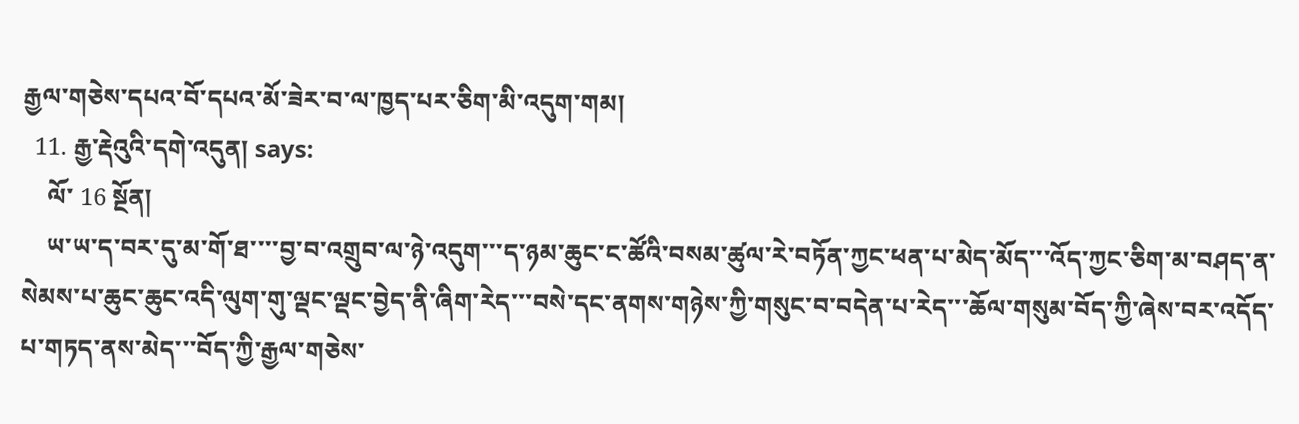རྒྱལ་གཅེས་དཔའ་བོ་དཔའ་མོ་ཟེར་བ་ལ་ཁྱད་པར་ཅིག་མི་འདུག་གམ།
  11. རྒྱ་རྡེའུའི་དགེ་འདུན། says:
    ལོ་ 16 སྔོན།
    ཡ་ཡ་ད་བར་དུ་མ་གོ་ཐ་་་་བྱ་བ་འགྲུབ་ལ་ཉེ་འདུག་་་ད་ཉམ་ཆུང་ང་ཚོའི་བསམ་ཚུལ་རེ་བཏོན་ཀྱང་ཕན་པ་མེད་མོད་་་འོད་ཀྱང་ཅིག་མ་བཤད་ན་སེམས་པ་ཆུང་ཆུང་འདི་ལུག་གུ་ལྡང་ལྡང་བྱེད་ནི་ཞིག་རེད་་་བསེ་དང་ནགས་གཉེས་ཀྱི་གསུང་བ་བདེན་པ་རེད་་་ཆོལ་གསུམ་བོད་ཀྱི་ཞེས་བར་འདོད་པ་གཏད་ནས་མེད་་་བོད་ཀྱི་རྒྱལ་གཅེས་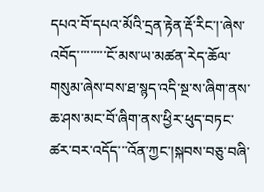དཔའ་བོ་དཔའ་མོའི་དྲན་རྟེན་རྡོ་རིང་།་ཞེས་འབོད་་་་་་་་་ངོ་མས་ཡ་མཚན་རེད་ཆོལ་གསུམ་ཞེས་བས་ཐ་སྙད་འདི་སྔ་ས་ཞིག་ནས་ཆ་ཤས་མང་བོ་ཞིག་ནས་ཕྱིར་ཕུད་བཏང་ཚར་བར་འདོད་་་འོན་ཀྱང་།སྐབས་བཅུ་བཞི་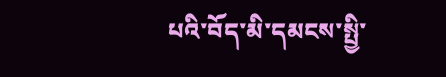པའི་བོད་མི་དམངས་སྤྱི་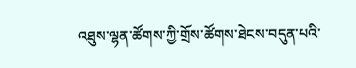འཐུས་ལྷན་ཚོགས་ཀྱི་གྲོས་ཚོགས་ཐེངས་བདུན་པའི་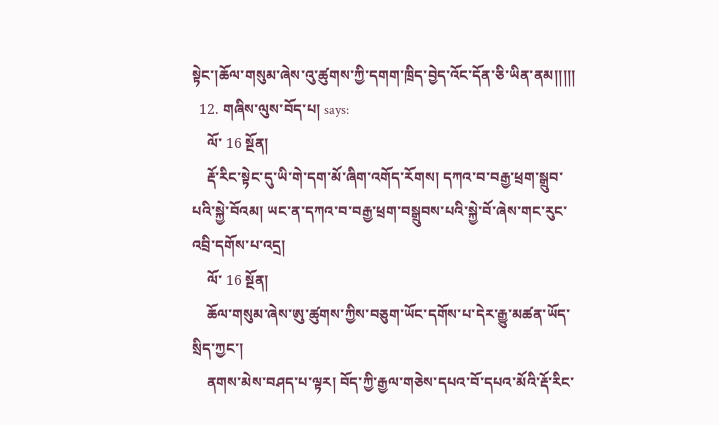སྟེང་།ཆོལ་གསུམ་ཞེས་འུ་ཚུགས་ཀྱི་དགག་ཁྲིད་བྱེད་འོང་དོན་ཅི་ཡིན་ནམ།།།།།
  12. གཞིས་ལུས་བོད་པ། says:
    ལོ་ 16 སྔོན།
    རྡོ་རིང་སྟེང་དུ་ཡི་གེ་དག་མོ་ཞིག་འགོད་རོགས། དཀའ་བ་བརྒྱ་ཕྲག་སྒྲུབ་པའི་སྐྱེ་བོའམ། ཡང་ན་དཀའ་བ་བརྒྱ་ཕྲག་བསྒྲུབས་པའི་སྐྱེ་བོ་ཞེས་གང་རུང་འབྲི་དགོས་པ་འདྲ།
    ལོ་ 16 སྔོན།
    ཆོལ་གསུམ་ཞེས་ཨུ་ཚུགས་ཀྱིས་བཅུག་ཡོང་དགོས་པ་དེར་རྒྱུ་མཚན་ཡོད་སྲིད་ཀྱང་།
    ནགས་མེས་བཤད་པ་ལྟར། བོད་ཀྱི་རྒྱལ་གཅེས་དཔའ་བོ་དཔའ་མོའི་རྡོ་རིང་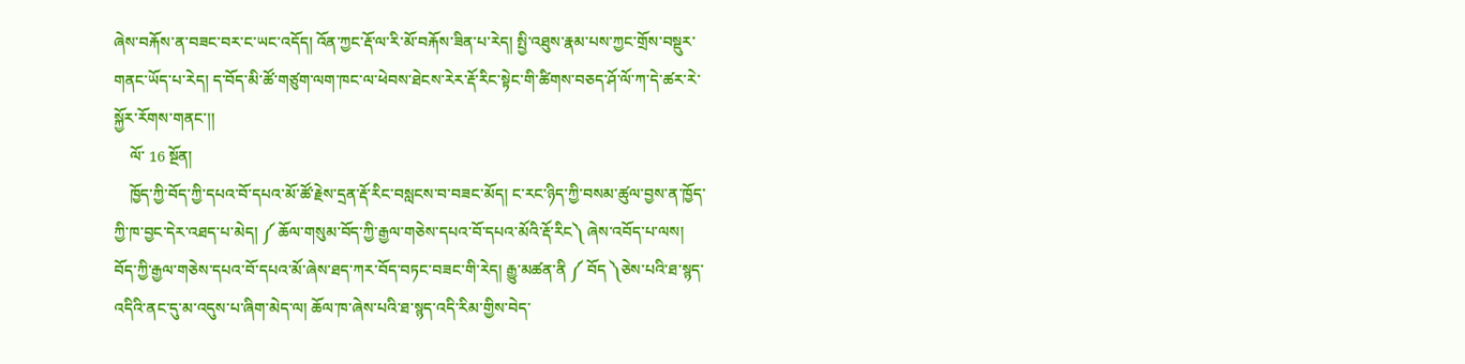ཞེས་བརྐོས་ན་བཟང་བར་ང་ཡང་འདོད། འོན་ཀྱང་རྡོ་ལ་རི་མོ་བརྐོས་ཟིན་པ་རེད། སྤྱི་འཐུས་རྣམ་པས་ཀྱང་གྲོས་བསྡུར་གནང་ཡོད་པ་རེད། ད་བོད་མི་ཚོ་གཙུག་ལག་ཁང་ལ་ཕེབས་ཐེངས་རེར་རྡོ་རིང་སྟེང་གི་ཚིགས་བཅད་ཤོ་ལོ་ཀ་དེ་ཚར་རེ་སྐྱོར་རོགས་གནང་།།
    ལོ་ 16 སྔོན།
    ཁྱོད་ཀྱི་བོད་ཀྱི་དཔའ་བོ་དཔའ་མོ་ཚོ་རྗེས་དྲན་རྡོ་རིང་བསླངས་བ་བཟང་མོད། ང་རང་ཉིད་ཀྱི་བསམ་ཚུལ་བྱས་ན་ཁྱོད་ཀྱི་ཁ་བྱང་དེར་འཐད་པ་མེད། ༼ ཆོལ་གསུམ་བོད་ཀྱི་རྒྱལ་གཅེས་དཔའ་བོ་དཔའ་མོའི་རྡོ་རིང༽ ཞེས་འབོད་པ་ལས། བོད་ཀྱི་རྒྱལ་གཅེས་དཔའ་བོ་དཔའ་མོ་ཞེས་ཐད་ཀར་བོད་བཏང་བཟང་གི་རེད། རྒྱུ་མཚན་ནི ༼ བོད ༽ཅེས་པའི་ཐ་སྙད་འདིའི་ནང་དུ་མ་འདུས་པ་ཞིག་མེད་ལ། ཆོལ་ཁ་ཞེས་པའི་ཐ་སྙད་འདི་རིམ་གྱིས་བེད་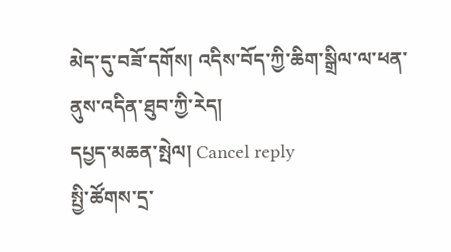མེད་དུ་བཟོ་དགོས། འདིས་བོད་ཀྱི་ཆིག་སྒྲིལ་ལ་ཕན་ནུས་འདིན་ཐུབ་ཀྱི་རེད།
དཔྱད་མཆན་སྤེལ། Cancel reply
སྤྱི་ཚོགས་དྲ་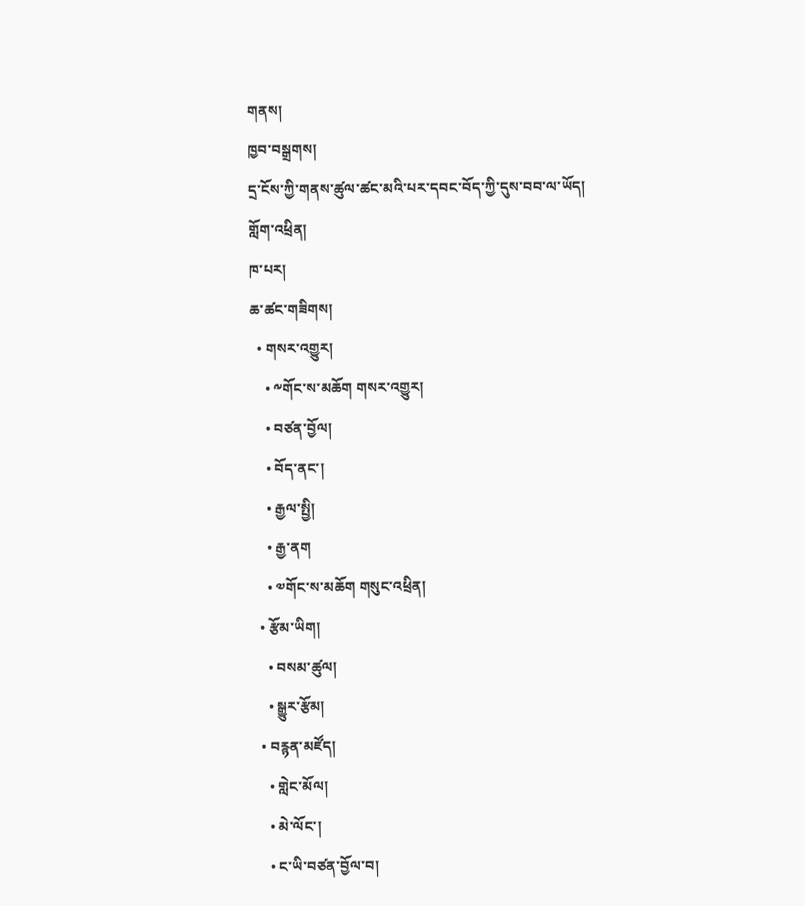གནས།
ཁྱབ་བསྒྲགས།
དྲ་ངོས་ཀྱི་གནས་ཚུལ་ཚང་མའི་པར་དབང་བོད་ཀྱི་དུས་བབ་ལ་ཡོད།
གློག་འཕྲིན།
ཁ་པར།
ཆ་ཚང་གཟིགས།
  • གསར་འགྱུར།
    • ༸གོང་ས་མཆོག གསར་འགྱུར།
    • བཙན་བྱོལ།
    • བོད་ནང་།
    • རྒྱལ་སྤྱི།
    • རྒྱ་ནག
    • ༧གོང་ས་མཆོག གསུང་འཕྲིན།
  • རྩོམ་ཡིག།
    • བསམ་ཚུལ།
    • སྒྱུར་རྩོམ།
  • བརྙན་མཛོད།
    • གླེང་མོལ།
    • མེ་ལོང་།
    • ང་ཡི་བཙན་བྱོལ་བ།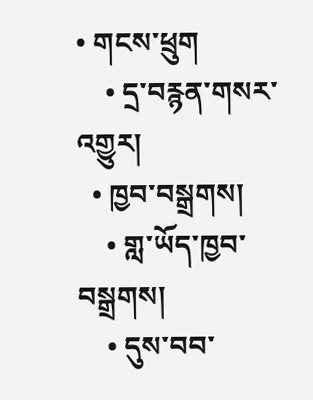• གངས་ཕྲུག
    • དྲ་བརྙན་གསར་འགྱུར།
  • ཁྱབ་བསྒྲགས།
    • གླ་ཡོད་ཁྱབ་བསྒྲགས།
    • དུས་བབ་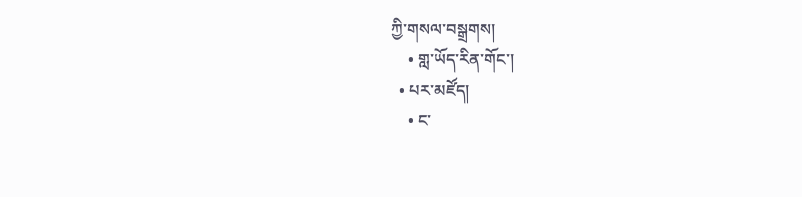ཀྱི་གསལ་བསྒྲགས།
    • གླ་ཡོད་རིན་གོང་།
  • པར་མཛོད།
    • ང་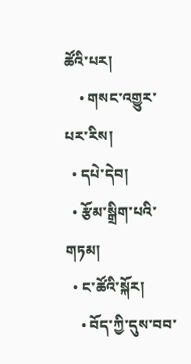ཚོའི་པར།
    • གསང་འགྱུར་པར་རིས།
  • དཔེ་དེབ།
  • རྩོམ་སྒྲིག་པའི་གཏམ།
  • ང་ཚོའི་སྐོར།
    • བོད་ཀྱི་དུས་བབ་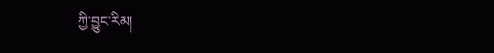ཀྱི་བྱུང་རིམ།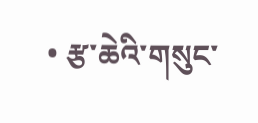• རྩ་ཆེའི་གསུང་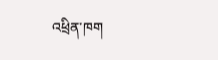འཕྲིན་ཁག